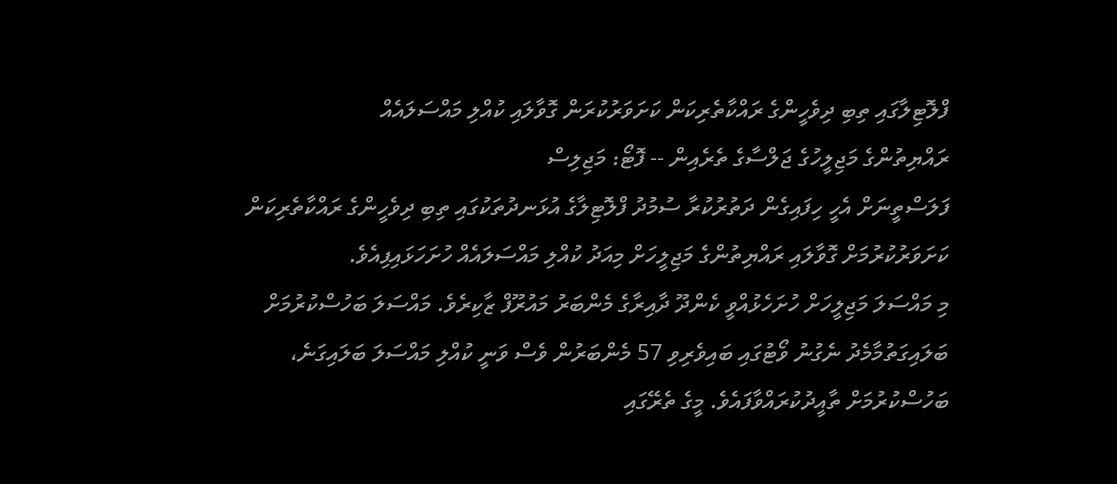ފްލޮޓިލާގައި ތިބި ދިވެހީންގެ ރައްކާތެރިކަން ކަށަވަރުކުރަން ގޮވާލައި ކުއްލި މައްސަލައެއް
ރައްޔިތުންގެ މަޖިލީހުގެ ޖަލްސާގެ ތެރެއިން -- ފޮޓޯ: މަޖިލިސް
ފަލަސްތީނަށް އެހީ ހިފައިގެން ދަތުރުކުރާ ސުމުދު ފްލޮޓިލާގެ އުޅަނދުތަކުގައި ތިބި ދިވެހީންގެ ރައްކާތެރިކަން ކަށަވަރުކުރުމަށް ގޮވާލައި ރައްޔިތުންގެ މަޖިލީހަށް މިއަދު ކުއްލި މައްސަލައެއް ހުށަހަޅައިފިއެވެ.
މި މައްސަލަ މަޖިލީހަށް ހުށަހެޅުއްވީ ކެންދޫ ދާއިރާގެ މެންބަރު މައުރޫފް ޒާކިރެވެ. މައްސަލަ ބަހުސްކުރުމަށް ބަލައިގަތުމާމެދު ނެގުނު ވޯޓުގައި ބައިވެރިވި 57 މެންބަރުން ވެސް ވަނީ ކުއްލި މައްސަލަ ބަލައިގަނެ، ބަހުސްކުރުމަށް ތާއީދުކުރައްވާފައެވެ. މީގެ ތެރޭގައި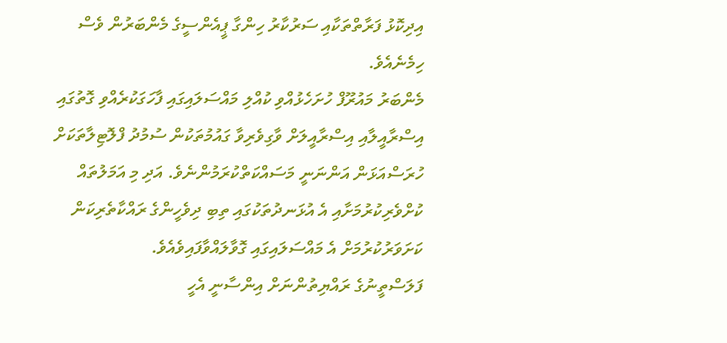އިދިކޮޅު ފަރާތްތަކާއި ސަރުކާރު ހިންގާ ޕީއެންސީގެ މެންބަރުން ވެސް ހިމެނެއެވެ.
މެންބަރު މައުރޫފް ހުށަހެޅުއްވި ކުއްލި މައްސަލައިގައި ފާހަގަކުރެއްވި ގޮތުގައި އިސްރާއީލާއި އިސްރާއީލަށް ވާގިވެރިވާ ގައުމުތަކުން ސުމުދު ފްލޮޓިލާތަކަށް ހުރަސްއަޅަން އަންނަނީ މަސައްކަތްކުރަމުންނެވެ. އަދި މި އަމަލުތައް ކުށްވެރިކުރުމަށާއި އެ އުޅަނދުތަކުގައި ތިބި ދިވެހީންގެ ރައްކާތެރިކަން ކަށަވަރުކުރުމަށް އެ މައްސަލައިގައި ގޮވާލައްވާފައިވެއެވެ.
ފަލަސްތީނުގެ ރައްޔިތުންނަށް އިންސާނީ އެހީ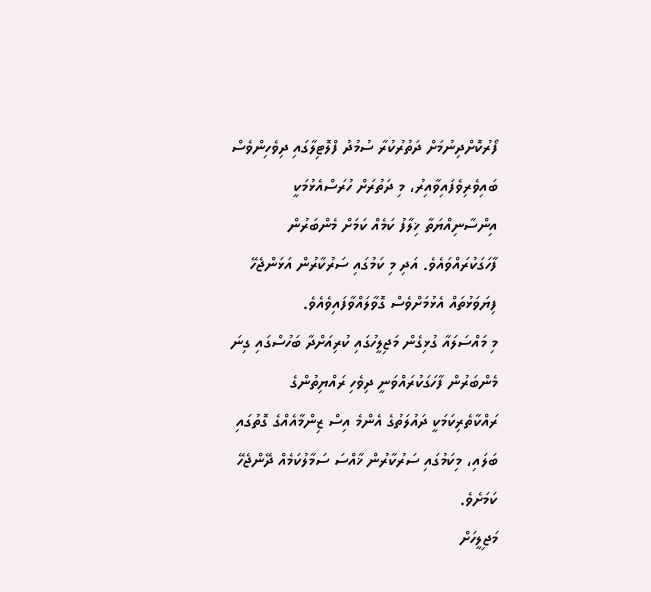ފޯރުކޮށްދިނުމަށް ދަތުރުކުރާ ސުމުދު ފްލޮޓިލާގައި ދިވެހިންވެސް ބައިވެރިވެފައިވާއިރު، މި ދަތުރަށް ހުރަސްއެޅުމަކީ އިންސާނިއްޔަތާ ޚިލާފު ކަމެއް ކަމަށް މެންބަރުން ފާހަގަކުރައްވައެވެ. އަދި މި ކަމުގައި ސަރުކާރުން އަޅަންޖެހޭ ފިޔަވަޅުތައް އެޅުމަށްވެސް ގޮވާލައްވާފައިވެއެވެ.
މި މައްސަލައާ ގުޅިގެން މަޖިލީހުގައި ކުރިއަށްދާ ބަހުސްގައި ގިނަ މެންބަރުން ފާހަގަކުރައްވަނީ ދިވެހި ރައްޔިތުންގެ ރައްކާތެރިކަމަކީ ދައުލަތުގެ އެންމެ އިސް ޒިންމާއެއްގެ ގޮތުގައި ބަލައި، މިކަމުގައި ސަރުކާރުން ޚާއްސަ ސަމާލުކަމެއް ދޭންޖެހޭ ކަމަށެވެ.
މަޖިލީހަށް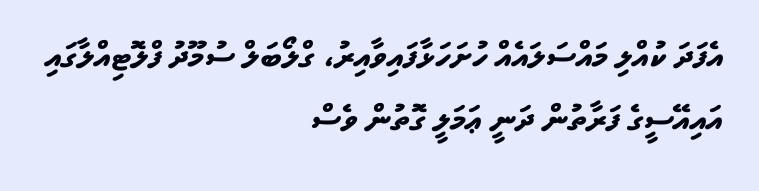އެފަދަ ކުއްލި މައްސަލައެއް ހުށަހަޅާފައިވާއިރު، ގްލޯބަލް ސުމޫދު ފްލޮޓިއްލާގައި އައިއޭސީގެ ފަރާތުން ދަނީ ޢަމަލީ ގޮތުން ވެސް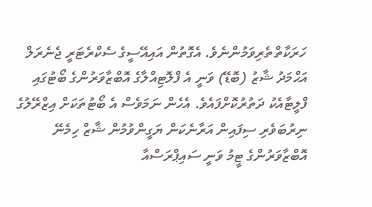ހަރަކާތްތެރިވަމުންނެވެ. އެގޮތުން އައިއޭސީގެ ސެކްރެޓަރީ ޖެނެރަލް އަޙްމަދު ޝާޒު (ބޮޑޭ) ވަނީ އެ ފްލޮޓިއްލާގެ އޮބްޒާވަރުންގެ ބޯޓުގައި ފްލީޓާއެކު ދަތުރުކޮށްފައެވެ. އެހެން ނަމަވެސް އެ ބޯޓުތަކަށް އިޒްރޭލުގެ ނިރުބަވެރި ސިފައިން އަރާނެކަން ޔަގީންވުމުން ޝާޒް ހިމެނޭ އޮބްޒާވަރުންގެ ޓީމު ވަނީ ސައިޕްރަސްއާ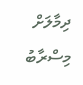ދިމާލަށް މިސްރާބު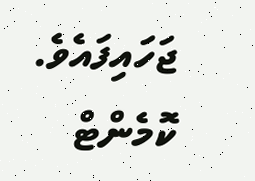ޖަހައިފައެވެ.
ކޮމެންޓް